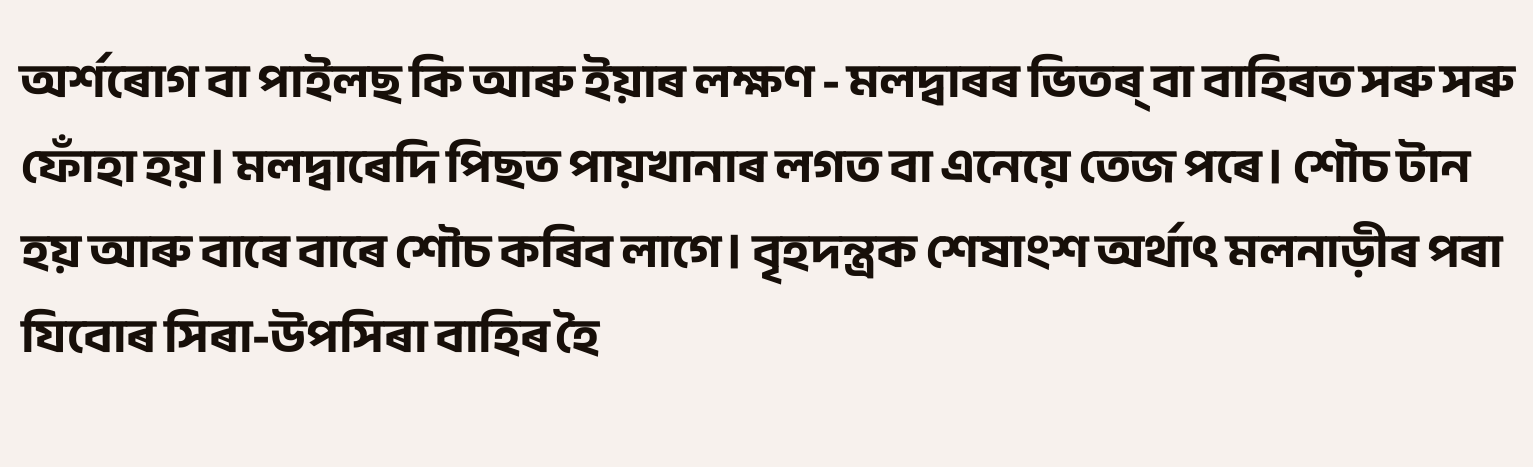অৰ্শৰোগ বা পাইলছ কি আৰু ইয়াৰ লক্ষণ - মলদ্বাৰৰ ভিতৰ্ বা বাহিৰত সৰু সৰু ফোঁহা হয়। মলদ্বাৰেদি পিছত পায়খানাৰ লগত বা এনেয়ে তেজ পৰে। শৌচ টান হয় আৰু বাৰে বাৰে শৌচ কৰিব লাগে। বৃহদন্ত্ৰক শেষাংশ অৰ্থাৎ মলনাড়ীৰ পৰা যিবোৰ সিৰা-উপসিৰা বাহিৰ হৈ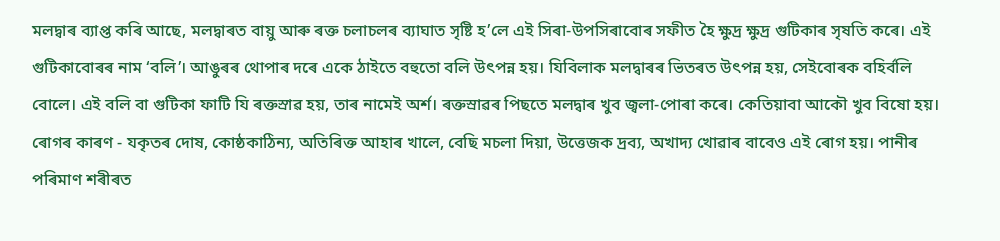মলদ্বাৰ ব্যাপ্ত কৰি আছে, মলদ্বাৰত বায়ু আৰু ৰক্ত চলাচলৰ ব্যাঘাত সৃষ্টি হ’লে এই সিৰা-উপসিৰাবোৰ সফীত হৈ ক্ষুদ্ৰ ক্ষুদ্ৰ গুটিকাৰ সৃষতি কৰে। এই গুটিকাবোৰৰ নাম ‘বলি’। আঙুৰৰ থোপাৰ দৰে একে ঠাইতে বহুতো বলি উৎপন্ন হয়। যিবিলাক মলদ্বাৰৰ ভিতৰত উৎপন্ন হয়, সেইবোৰক বহিৰ্বলি বোলে। এই বলি বা গুটিকা ফাটি যি ৰক্তস্ৰাৱ হয়, তাৰ নামেই অৰ্শ। ৰক্তস্ৰাৱৰ পিছতে মলদ্বাৰ খুব জ্বলা-পোৰা কৰে। কেতিয়াবা আকৌ খুব বিষো হয়। ৰোগৰ কাৰণ - যকৃতৰ দোষ, কোষ্ঠকাঠিন্য, অতিৰিক্ত আহাৰ খালে, বেছি মচলা দিয়া, উত্তেজক দ্ৰব্য, অখাদ্য খোৱাৰ বাবেও এই ৰোগ হয়। পানীৰ পৰিমাণ শৰীৰত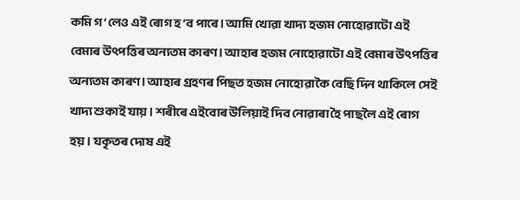কমি গ’লেও এই ৰোগ হ’ব পাৰে। আমি খোৱা খাদ্য হজম নোহোৱাটো এই বেমাৰ উৎপত্তিৰ অন্যতম কাৰণ। আহাৰ হজম নোহোৱাটো এই বেমাৰ উৎপত্তিৰ অন্যতম কাৰণ। আহাৰ গ্ৰহণৰ পিছত হজম নোহোৱাকৈ বেছি দিন থাকিলে সেই খাদ্য শুকাই যায়। শৰীৰে এইবোৰ উলিয়াই দিব নোৱাৰা হৈ পাছলৈ এই ৰোগ হয়। যকৃতৰ দোষ এই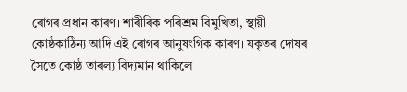ৰোগৰ প্ৰধান কাৰণ। শাৰীৰিক পৰিশ্ৰম বিমুখিতা, স্থায়ী কোষ্ঠকাঠিন্য আদি এই ৰোগৰ আনুষংগিক কাৰণ। যকৃতৰ দোষৰ সৈতে কোষ্ঠ তাৰল্য বিদ্যমান থাকিলে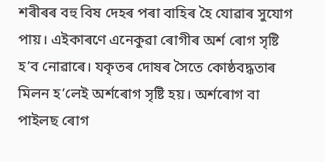শৰীৰৰ বহু বিষ দেহৰ পৰা বাহিৰ হৈ যোৱাৰ সুযোগ পায়। এইকাৰণে এনেকুৱা ৰোগীৰ অৰ্শ ৰোগ সৃষ্টি হ’ব নোৱাৰে। যকৃতৰ দোষৰ সৈতে কোষ্ঠবদ্ধতাৰ মিলন হ’লেই অৰ্শৰোগ সৃষ্টি হয়। অৰ্শৰোগ বা পাইলছ ৰোগ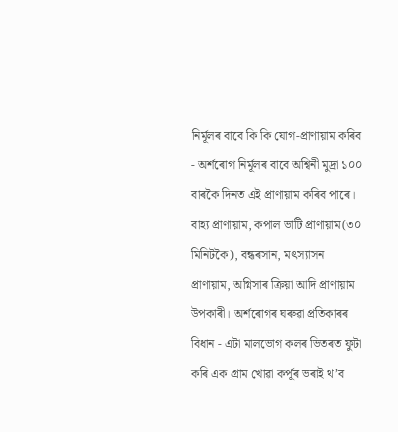নিৰ্মূলৰ বাবে কি কি যোগ-প্ৰাণায়াম কৰিব - অৰ্শৰোগ নিৰ্মূলৰ বাবে অশ্বিনী মুদ্ৰা ১০০ বাৰকৈ দিনত এই প্ৰাণায়াম কৰিব পাৰে। বাহ্য প্ৰাণায়াম, কপাল ভাটি প্ৰাণায়াম(৩০ মিনিটকৈ), বন্ধৰসান, মৎস্যাসন প্ৰাণায়াম, অগ্নিসাৰ ক্ৰিয়া আদি প্ৰাণায়াম উপকাৰী। অৰ্শৰোগৰ ঘৰুৱা প্ৰতিকাৰৰ বিধান - এটা মালভোগ কলৰ ভিতৰত ফুটা কৰি এক গ্ৰাম খোৱা কৰ্পূৰ ভৰাই থ’ব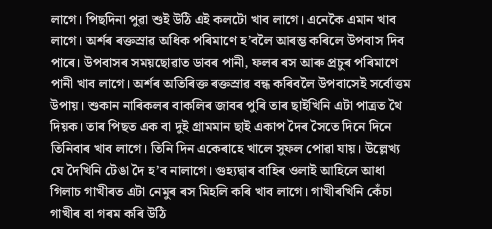লাগে। পিছদিনা পুৱা শুই উঠি এই কলটো খাব লাগে। এনেকৈ এমান খাব লাগে। অৰ্শৰ ৰক্তস্ৰাৱ অধিক পৰিমাণে হ’বলৈ আৰম্ভ কৰিলে উপবাস দিব পাৰে। উপবাসৰ সময়ছোৱাত ডাবৰ পানী, ফলৰ ৰস আৰু প্ৰচুৰ পৰিমাণে পানী খাব লাগে। অৰ্শৰ অতিৰিক্ত ৰক্তস্ৰাৱ বন্ধ কৰিবলৈ উপবাসেই সৰ্বোত্তম উপায়। শুকান নাৰিকলৰ বাকলিৰ জাবৰ পুৰি তাৰ ছাইখিনি এটা পাত্ৰত থৈ দিয়ক। তাৰ পিছত এক বা দুই গ্ৰামমান ছাই একাপ দৈৰ সৈতে দিনে দিনে তিনিবাৰ খাব লাগে। তিনি দিন একেৰাহে খালে সুফল পোৱা যায়। উল্লেখ্য যে দৈখিনি টেঙা দৈ হ’ব নালাগে। গুহ্যদ্বাৰ বাহিৰ ওলাই আহিলে আধা গিলাচ গাখীৰত এটা নেমুৰ ৰস মিহলি কৰি খাব লাগে। গাখীৰখিনি কেঁচা গাখীৰ বা গৰম কৰি উঠি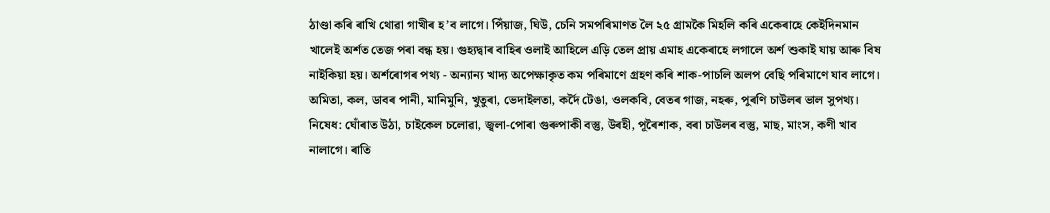ঠাণ্ডা কৰি ৰাখি থোৱা গাখীৰ হ’ব লাগে। পিঁয়াজ, ঘিউ, চেনি সমপৰিমাণত লৈ ২৫ গ্ৰামকৈ মিহলি কৰি একেৰাহে কেইদিনমান খালেই অৰ্শত তেজ পৰা বন্ধ হয়। গুহ্যদ্বাৰ বাহিৰ ওলাই আহিলে এড়ি তেল প্ৰায় এমাহ একেৰাহে লগালে অৰ্শ শুকাই যায় আৰু বিষ নাইকিয়া হয়। অৰ্শৰোগৰ পথ্য - অন্যান্য খাদ্য অপেক্ষাকৃত কম পৰিমাণে গ্ৰহণ কৰি শাক-পাচলি অলপ বেছি পৰিমাণে যাব লাগে। অমিতা, কল, ডাবৰ পানী, মানিমুনি, খুতুৰা, ভেদাইলতা, কৰ্দৈ টেঙা, ওলকবি, বেতৰ গাজ, নহৰু, পুৰণি চাউলৰ ভাল সুপথ্য। নিষেধ: ঘোঁৰাত উঠা, চাইকেল চলোৱা, জ্বলা-পোৰা গুৰুপাকী বস্তু, উৰহী, পূৰৈশাক, বৰা চাউলৰ বস্তু, মাছ, মাংস, কণী খাব নালাগে। ৰাতি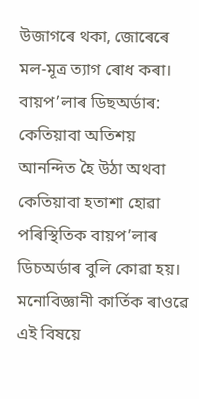উজাগৰে থকা, জোৰেৰে মল-মূত্ৰ ত্যাগ ৰোধ কৰা। বায়প’লাৰ ডিছঅৰ্ডাৰ: কেতিয়াবা অতিশয় আনন্দিত হৈ উঠা অথবা কেতিয়াবা হতাশা হোৱা পৰিস্থিতিক বায়প’লাৰ ডিচঅৰ্ডাৰ বুলি কোৱা হয়। মনোবিজ্ঞানী কাৰ্তিক ৰাওৱে এই বিষয়ে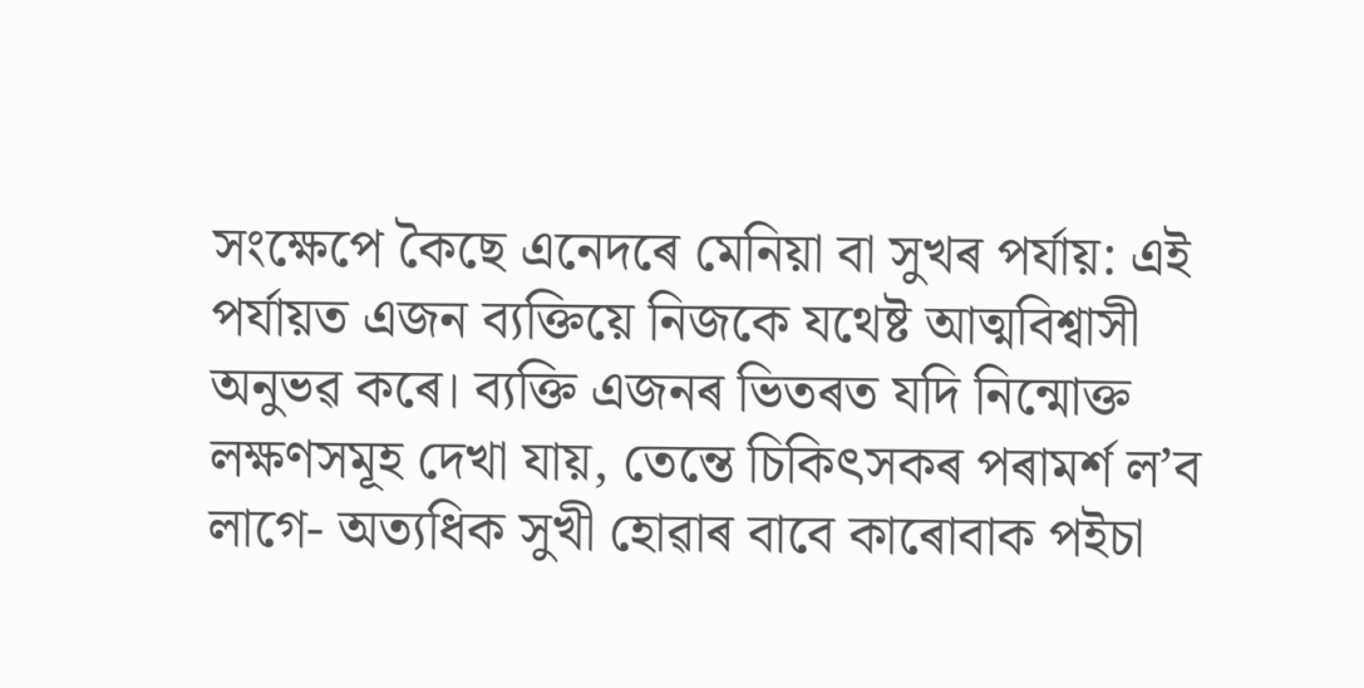সংক্ষেপে কৈছে এনেদৰে মেনিয়া বা সুখৰ পৰ্যায়: এই পৰ্যায়ত এজন ব্যক্তিয়ে নিজকে যথেষ্ট আত্মবিশ্বাসী অনুভৱ কৰে। ব্যক্তি এজনৰ ভিতৰত যদি নিন্মোক্ত লক্ষণসমূহ দেখা যায়, তেন্তে চিকিৎসকৰ পৰামৰ্শ ল’ব লাগে- অত্যধিক সুখী হোৱাৰ বাবে কাৰোবাক পইচা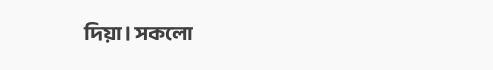দিয়া। সকলো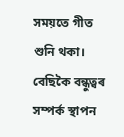সময়তে গীত শুনি থকা। বেছিকৈ বন্ধুত্বৰ সম্পৰ্ক স্থাপন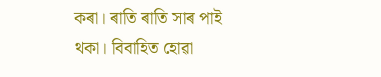কৰা। ৰাতি ৰাতি সাৰ পাই থকা। বিবাহিত হোৱা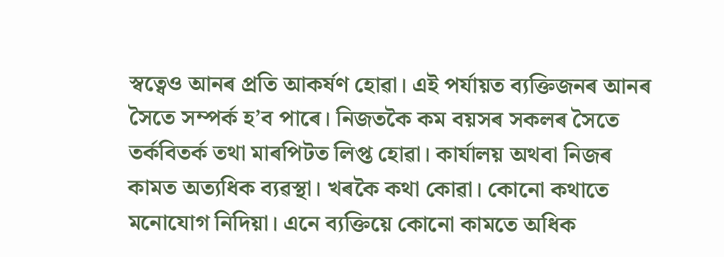স্বত্বেও আনৰ প্ৰতি আকৰ্ষণ হোৱা। এই পৰ্যায়ত ব্যক্তিজনৰ আনৰ সৈতে সম্পৰ্ক হ’ব পাৰে। নিজতকৈ কম বয়সৰ সকলৰ সৈতে তৰ্কবিতৰ্ক তথা মাৰপিটত লিপ্ত হোৱা। কাৰ্যালয় অথবা নিজৰ কামত অত্যধিক ব্যৱস্থা। খৰকৈ কথা কোৱা। কোনো কথাতে মনোযোগ নিদিয়া। এনে ব্যক্তিয়ে কোনো কামতে অধিক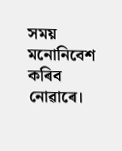সময় মনোনিবেশ কৰিব নোৱাৰে।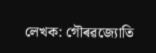লেখক: গৌৰৱজ্যোতি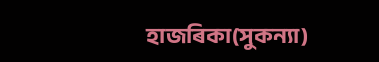হাজৰিকা(সুকন্যা)